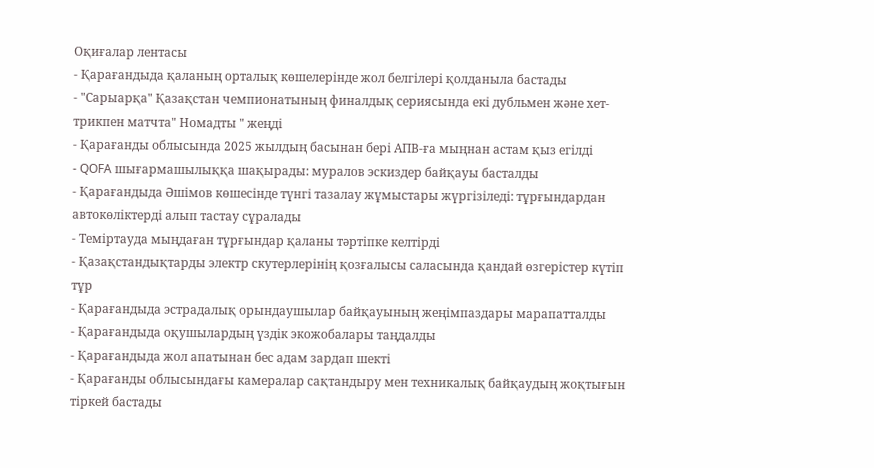Оқиғалар лентасы
- Қарағандыда қаланың орталық көшелерінде жол белгілері қолданыла бастады
- "Сарыарқа" Қазақстан чемпионатының финалдық сериясында екі дубльмен және хет-трикпен матчта" Номадты " жеңді
- Қарағанды облысында 2025 жылдың басынан бері АПВ-ға мыңнан астам қыз егілді
- QOFA шығармашылыққа шақырады: муралов эскиздер байқауы басталды
- Қарағандыда Әшімов көшесінде түнгі тазалау жұмыстары жүргізіледі: тұрғындардан автокөліктерді алып тастау сұралады
- Теміртауда мыңдаған тұрғындар қаланы тәртіпке келтірді
- Қазақстандықтарды электр скутерлерінің қозғалысы саласында қандай өзгерістер күтіп тұр
- Қарағандыда эстрадалық орындаушылар байқауының жеңімпаздары марапатталды
- Қарағандыда оқушылардың үздік экожобалары таңдалды
- Қарағандыда жол апатынан бес адам зардап шекті
- Қарағанды облысындағы камералар сақтандыру мен техникалық байқаудың жоқтығын тіркей бастады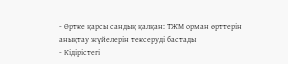- Өртке қарсы сандық қалқан: ТЖМ орман өрттерін анықтау жүйелерін тексеруді бастады
- Кідірістегі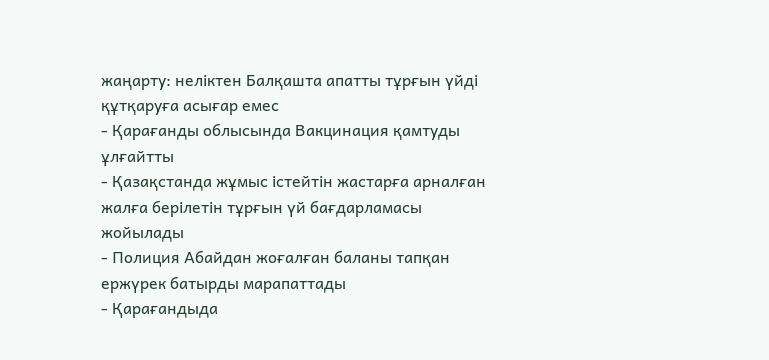жаңарту: неліктен Балқашта апатты тұрғын үйді құтқаруға асығар емес
- Қарағанды облысында Вакцинация қамтуды ұлғайтты
- Қазақстанда жұмыс істейтін жастарға арналған жалға берілетін тұрғын үй бағдарламасы жойылады
- Полиция Абайдан жоғалған баланы тапқан ержүрек батырды марапаттады
- Қарағандыда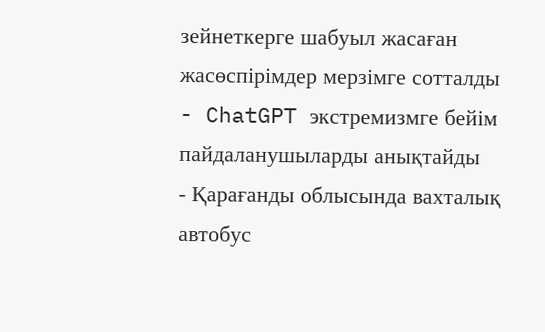зейнеткерге шабуыл жасаған жасөспірімдер мерзімге сотталды
- ChatGPT экстремизмге бейім пайдаланушыларды анықтайды
- Қарағанды облысында вахталық автобус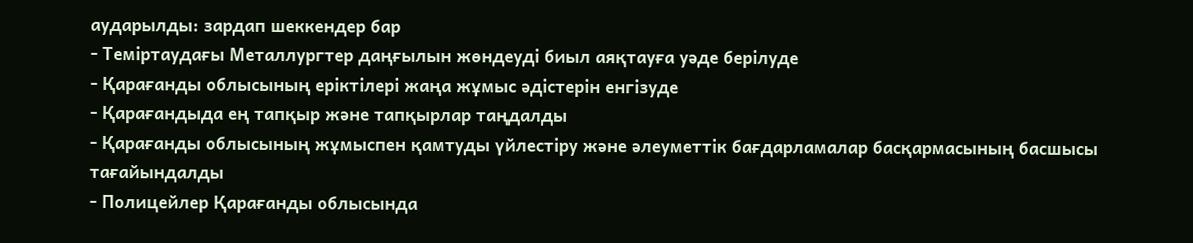аударылды: зардап шеккендер бар
- Теміртаудағы Металлургтер даңғылын жөндеуді биыл аяқтауға уәде берілуде
- Қарағанды облысының еріктілері жаңа жұмыс әдістерін енгізуде
- Қарағандыда ең тапқыр және тапқырлар таңдалды
- Қарағанды облысының жұмыспен қамтуды үйлестіру және әлеуметтік бағдарламалар басқармасының басшысы тағайындалды
- Полицейлер Қарағанды облысында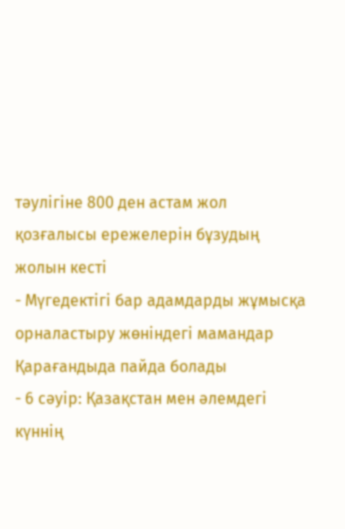тәулігіне 800 ден астам жол қозғалысы ережелерін бұзудың жолын кесті
- Мүгедектігі бар адамдарды жұмысқа орналастыру жөніндегі мамандар Қарағандыда пайда болады
- 6 сәуір: Қазақстан мен әлемдегі күннің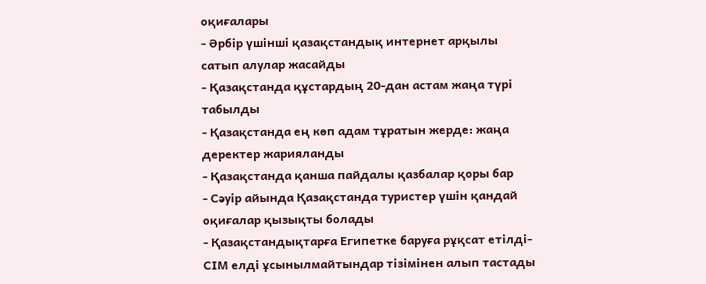оқиғалары
- Әрбір үшінші қазақстандық интернет арқылы сатып алулар жасайды
- Қазақстанда құстардың 20-дан астам жаңа түрі табылды
- Қазақстанда ең көп адам тұратын жерде: жаңа деректер жарияланды
- Қазақстанда қанша пайдалы қазбалар қоры бар
- Сәуір айында Қазақстанда туристер үшін қандай оқиғалар қызықты болады
- Қазақстандықтарға Египетке баруға рұқсат етілді-СІМ елді ұсынылмайтындар тізімінен алып тастады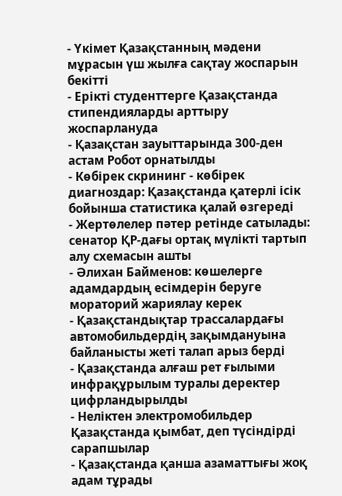- Үкімет Қазақстанның мәдени мұрасын үш жылға сақтау жоспарын бекітті
- Ерікті студенттерге Қазақстанда стипендияларды арттыру жоспарлануда
- Қазақстан зауыттарында 300-ден астам Робот орнатылды
- Көбірек скрининг - көбірек диагноздар: Қазақстанда қатерлі ісік бойынша статистика қалай өзгереді
- Жертөлелер пәтер ретінде сатылады: сенатор ҚР-дағы ортақ мүлікті тартып алу схемасын ашты
- Әлихан Байменов: көшелерге адамдардың есімдерін беруге мораторий жариялау керек
- Қазақстандықтар трассалардағы автомобильдердің зақымдануына байланысты жеті талап арыз берді
- Қазақстанда алғаш рет ғылыми инфрақұрылым туралы деректер цифрландырылды
- Неліктен электромобильдер Қазақстанда қымбат, деп түсіндірді сарапшылар
- Қазақстанда қанша азаматтығы жоқ адам тұрады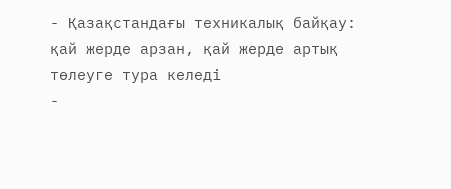- Қазақстандағы техникалық байқау: қай жерде арзан, қай жерде артық төлеуге тура келеді
-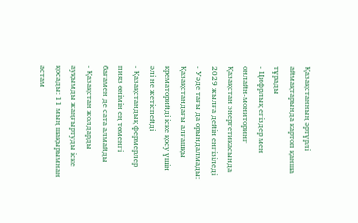Қазақстанның әртүрлі аймақтарында картоп қанша тұрады
- Цифрлық егіздер мен онлайн-мониторинг Қазақстан энергетикасында 2029 жылға дейін енгізіледі
- Уәде тағы да орындалмады: Қазақстандағы алғашқы крематорийді іске қосу үшін әлі не жетіспейді
- Қазақстандық фермерлер пияз өнімін ең төменгі бағамен де сата алмайды
- Қазақстан жолдарды ауқымды жаңғыртуды іске қосады: 11 мың шақырымнан астам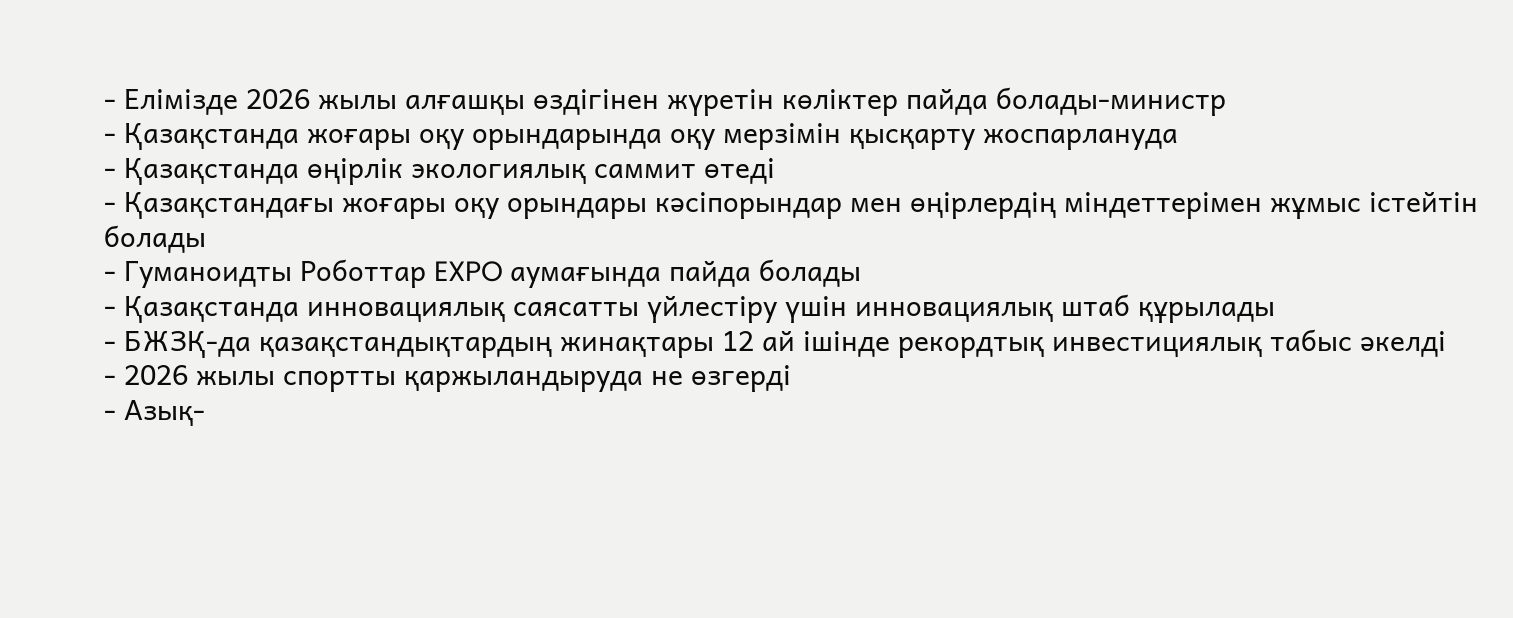- Елімізде 2026 жылы алғашқы өздігінен жүретін көліктер пайда болады-министр
- Қазақстанда жоғары оқу орындарында оқу мерзімін қысқарту жоспарлануда
- Қазақстанда өңірлік экологиялық саммит өтеді
- Қазақстандағы жоғары оқу орындары кәсіпорындар мен өңірлердің міндеттерімен жұмыс істейтін болады
- Гуманоидты Роботтар EXPO аумағында пайда болады
- Қазақстанда инновациялық саясатты үйлестіру үшін инновациялық штаб құрылады
- БЖЗҚ-да қазақстандықтардың жинақтары 12 ай ішінде рекордтық инвестициялық табыс әкелді
- 2026 жылы спортты қаржыландыруда не өзгерді
- Азық-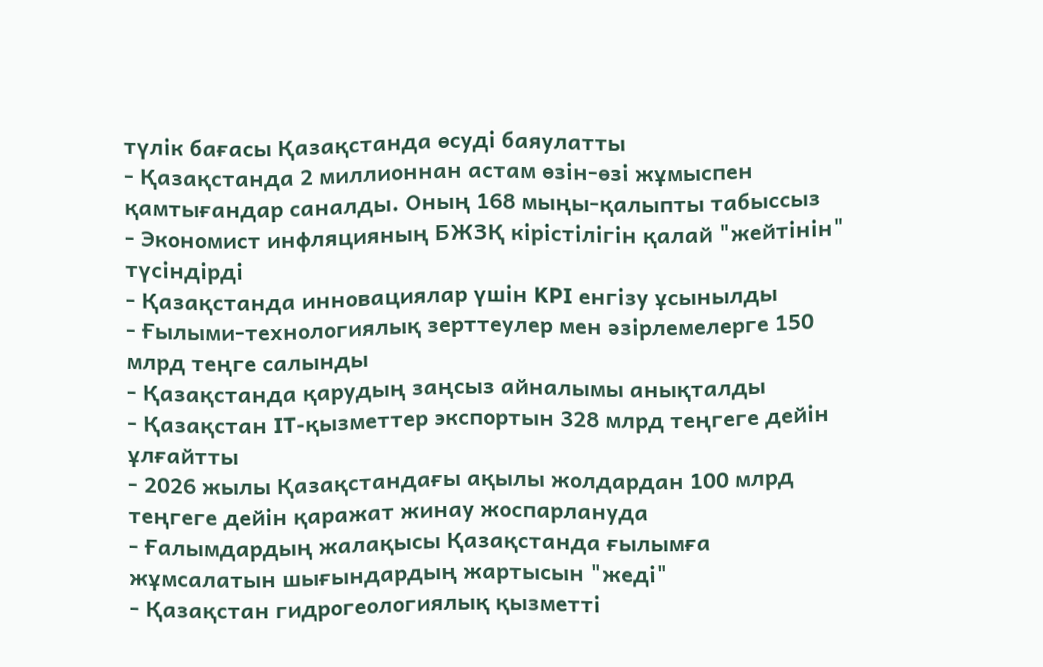түлік бағасы Қазақстанда өсуді баяулатты
- Қазақстанда 2 миллионнан астам өзін-өзі жұмыспен қамтығандар саналды. Оның 168 мыңы-қалыпты табыссыз
- Экономист инфляцияның БЖЗҚ кірістілігін қалай "жейтінін" түсіндірді
- Қазақстанда инновациялар үшін KPI енгізу ұсынылды
- Ғылыми-технологиялық зерттеулер мен әзірлемелерге 150 млрд теңге салынды
- Қазақстанда қарудың заңсыз айналымы анықталды
- Қазақстан IT-қызметтер экспортын 328 млрд теңгеге дейін ұлғайтты
- 2026 жылы Қазақстандағы ақылы жолдардан 100 млрд теңгеге дейін қаражат жинау жоспарлануда
- Ғалымдардың жалақысы Қазақстанда ғылымға жұмсалатын шығындардың жартысын "жеді"
- Қазақстан гидрогеологиялық қызметті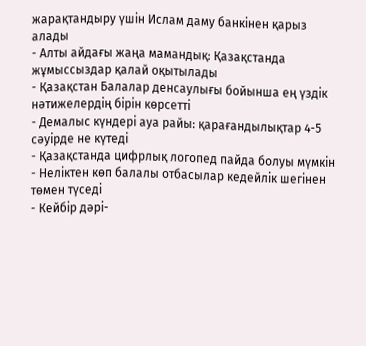жарақтандыру үшін Ислам даму банкінен қарыз алады
- Алты айдағы жаңа мамандық: Қазақстанда жұмыссыздар қалай оқытылады
- Қазақстан Балалар денсаулығы бойынша ең үздік нәтижелердің бірін көрсетті
- Демалыс күндері ауа райы: қарағандылықтар 4-5 сәуірде не күтеді
- Қазақстанда цифрлық логопед пайда болуы мүмкін
- Неліктен көп балалы отбасылар кедейлік шегінен төмен түседі
- Кейбір дәрі-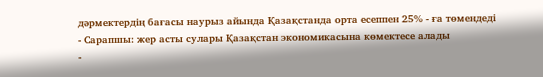дәрмектердің бағасы наурыз айында Қазақстанда орта есеппен 25% - ға төмендеді
- Сарапшы: жер асты сулары Қазақстан экономикасына көмектесе алады
-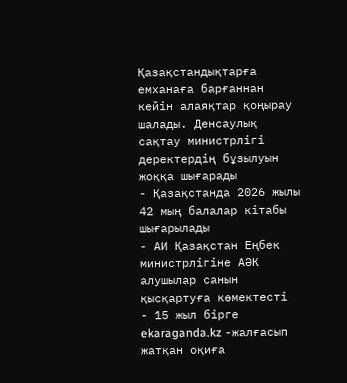Қазақстандықтарға емханаға барғаннан кейін алаяқтар қоңырау шалады. Денсаулық сақтау министрлігі деректердің бұзылуын жоққа шығарады
- Қазақстанда 2026 жылы 42 мың балалар кітабы шығарылады
- АИ Қазақстан Еңбек министрлігіне АӘК алушылар санын қысқартуға көмектесті
- 15 жыл бірге ekaraganda.kz -жалғасып жатқан оқиға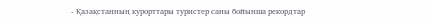- Қазақстанның курорттары туристер саны бойынша рекордтар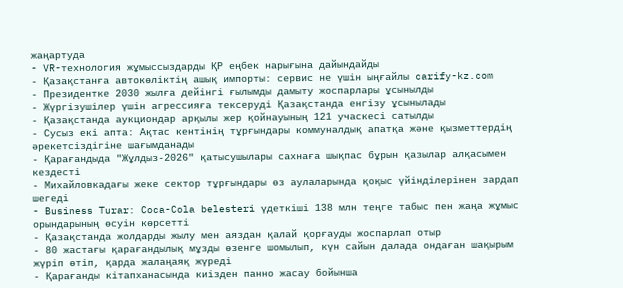жаңартуда
- VR-технология жұмыссыздарды ҚР еңбек нарығына дайындайды
- Қазақстанға автокөліктің ашық импорты: сервис не үшін ыңғайлы carify-kz.com
- Президентке 2030 жылға дейінгі ғылымды дамыту жоспарлары ұсынылды
- Жүргізушілер үшін агрессияға тексеруді Қазақстанда енгізу ұсынылады
- Қазақстанда аукциондар арқылы жер қойнауының 121 учаскесі сатылды
- Сусыз екі апта: Ақтас кентінің тұрғындары коммуналдық апатқа және қызметтердің әрекетсіздігіне шағымданады
- Қарағандыда "Жұлдыз-2026" қатысушылары сахнаға шықпас бұрын қазылар алқасымен кездесті
- Михайловкадағы жеке сектор тұрғындары өз аулаларында қоқыс үйінділерінен зардап шегеді
- Business Turar: Coca-Cola belesteri үдеткіші 138 млн теңге табыс пен жаңа жұмыс орындарының өсуін көрсетті
- Қазақстанда жолдарды жылу мен аяздан қалай қорғауды жоспарлап отыр
- 80 жастағы қарағандылық мұзды өзенге шомылып, күн сайын далада ондаған шақырым жүріп өтіп, қарда жалаңаяқ жүреді
- Қарағанды кітапханасында киізден панно жасау бойынша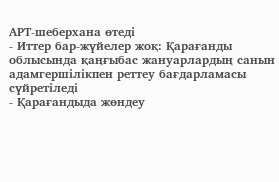АРТ-шеберхана өтеді
- Иттер бар-жүйелер жоқ: Қарағанды облысында қаңғыбас жануарлардың санын адамгершілікпен реттеу бағдарламасы сүйретіледі
- Қарағандыда жөндеу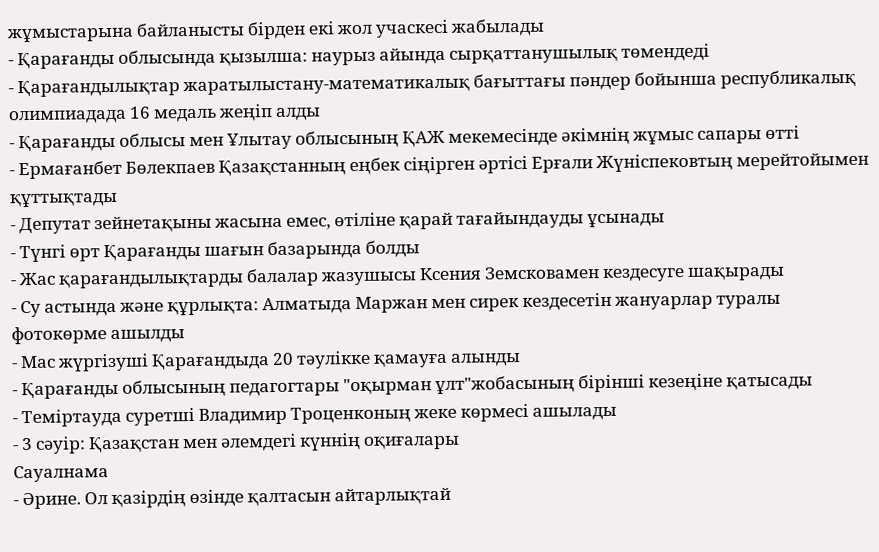жұмыстарына байланысты бірден екі жол учаскесі жабылады
- Қарағанды облысында қызылша: наурыз айында сырқаттанушылық төмендеді
- Қарағандылықтар жаратылыстану-математикалық бағыттағы пәндер бойынша республикалық олимпиадада 16 медаль жеңіп алды
- Қарағанды облысы мен Ұлытау облысының ҚАЖ мекемесінде әкімнің жұмыс сапары өтті
- Ермағанбет Бөлекпаев Қазақстанның еңбек сіңірген әртісі Ерғали Жүніспековтың мерейтойымен құттықтады
- Депутат зейнетақыны жасына емес, өтіліне қарай тағайындауды ұсынады
- Түнгі өрт Қарағанды шағын базарында болды
- Жас қарағандылықтарды балалар жазушысы Ксения Земсковамен кездесуге шақырады
- Су астында және құрлықта: Алматыда Маржан мен сирек кездесетін жануарлар туралы фотокөрме ашылды
- Мас жүргізуші Қарағандыда 20 тәулікке қамауға алынды
- Қарағанды облысының педагогтары "оқырман ұлт"жобасының бірінші кезеңіне қатысады
- Теміртауда суретші Владимир Троценконың жеке көрмесі ашылады
- 3 сәуір: Қазақстан мен әлемдегі күннің оқиғалары
Сауалнама
- Әрине. Ол қазірдің өзінде қалтасын айтарлықтай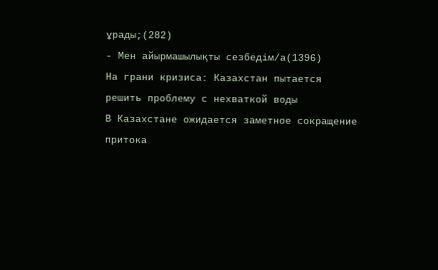ұрады;(282)
- Мен айырмашылықты сезбедім/а(1396)
На грани кризиса: Казахстан пытается решить проблему с нехваткой воды
В Казахстане ожидается заметное сокращение притока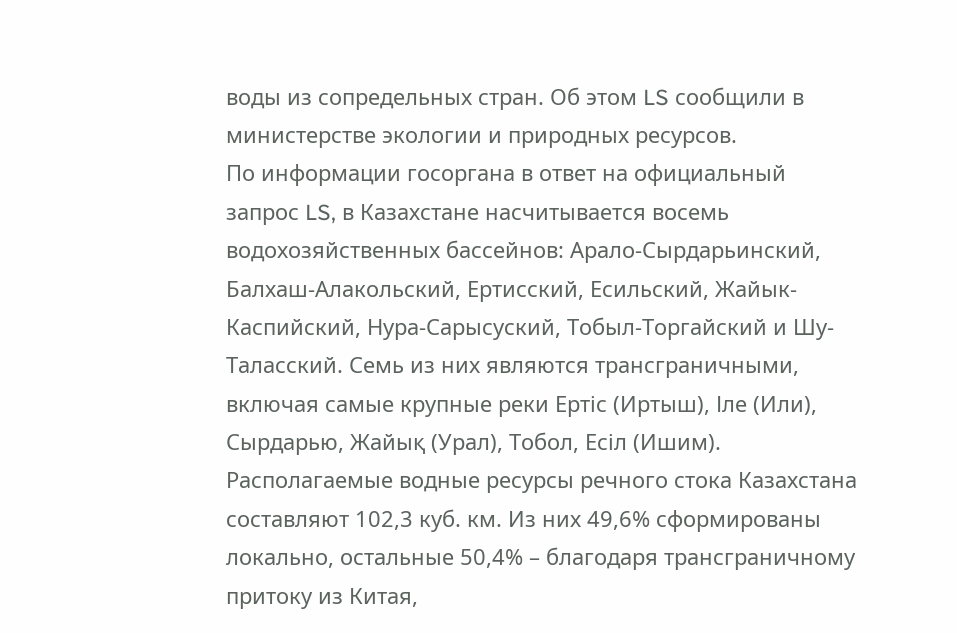воды из сопредельных стран. Об этом LS сообщили в министерстве экологии и природных ресурсов.
По информации госоргана в ответ на официальный запрос LS, в Казахстане насчитывается восемь водохозяйственных бассейнов: Арало-Сырдарьинский, Балхаш-Алакольский, Ертисский, Есильский, Жайык-Каспийский, Нура-Сарысуский, Тобыл-Торгайский и Шу-Таласский. Семь из них являются трансграничными, включая самые крупные реки Ертіс (Иртыш), Іле (Или), Сырдарью, Жайық (Урал), Тобол, Есіл (Ишим).
Располагаемые водные ресурсы речного стока Казахстана составляют 102,3 куб. км. Из них 49,6% сформированы локально, остальные 50,4% – благодаря трансграничному притоку из Китая,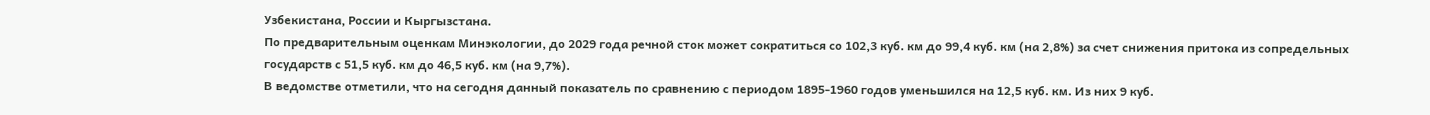Узбекистана, России и Кыргызстана.
По предварительным оценкам Минэкологии, до 2029 года речной сток может сократиться со 102,3 куб. км до 99,4 куб. км (на 2,8%) за счет снижения притока из сопредельных государств с 51,5 куб. км до 46,5 куб. км (на 9,7%).
В ведомстве отметили, что на сегодня данный показатель по сравнению с периодом 1895-1960 годов уменьшился на 12,5 куб. км. Из них 9 куб.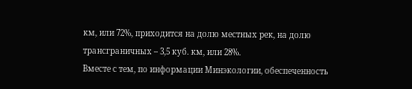км, или 72%, приходится на долю местных рек, на долю трансграничных – 3,5 куб. км, или 28%.
Вместе с тем, по информации Минэкологии, обеспеченность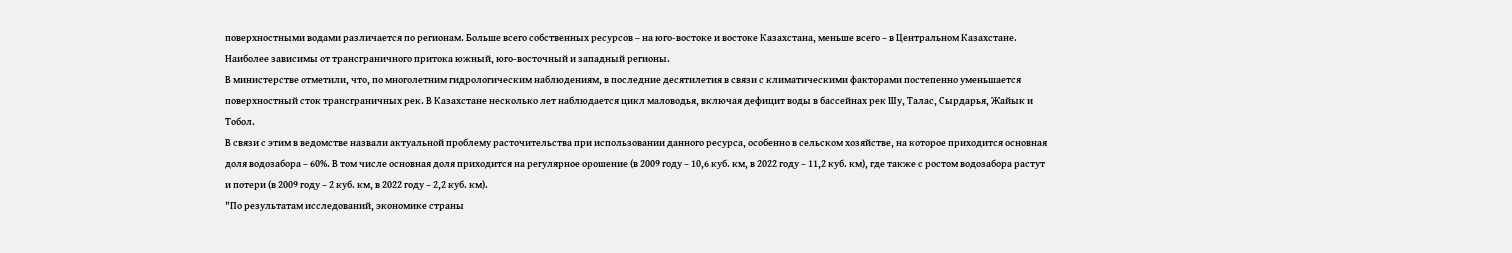поверхностными водами различается по регионам. Больше всего собственных ресурсов – на юго-востоке и востоке Казахстана, меньше всего – в Центральном Казахстане. Наиболее зависимы от трансграничного притока южный, юго-восточный и западный регионы.
В министерстве отметили, что, по многолетним гидрологическим наблюдениям, в последние десятилетия в связи с климатическими факторами постепенно уменьшается поверхностный сток трансграничных рек. В Казахстане несколько лет наблюдается цикл маловодья, включая дефицит воды в бассейнах рек Шу, Талас, Сырдарья, Жайык и Тобол.
В связи с этим в ведомстве назвали актуальной проблему расточительства при использовании данного ресурса, особенно в сельском хозяйстве, на которое приходится основная доля водозабора – 60%. В том числе основная доля приходится на регулярное орошение (в 2009 году – 10,6 куб. км, в 2022 году – 11,2 куб. км), где также с ростом водозабора растут и потери (в 2009 году – 2 куб. км, в 2022 году – 2,2 куб. км).
"По результатам исследований, экономике страны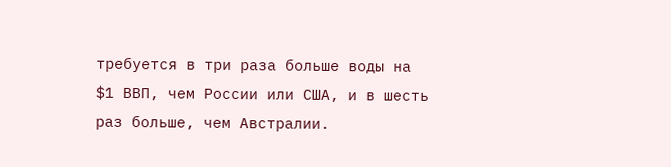требуется в три раза больше воды на $1 ВВП, чем России или США, и в шесть раз больше, чем Австралии.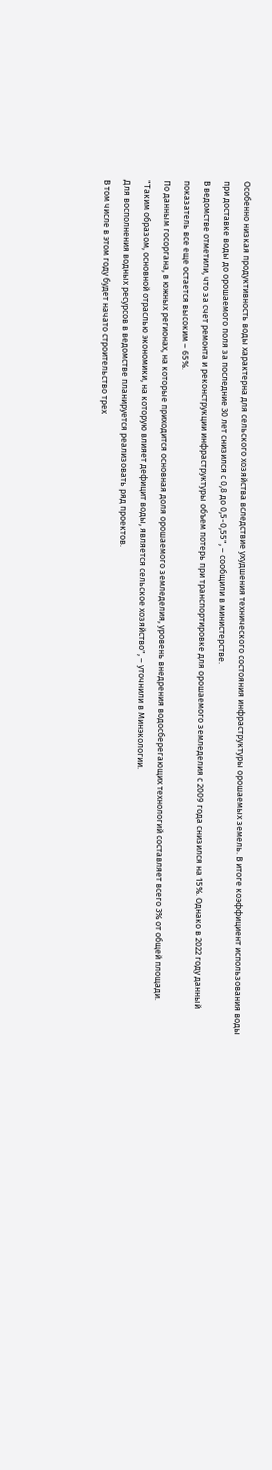Особенно низкая продуктивность воды характерна для сельского хозяйства вследствие ухудшения технического состояния инфраструктуры орошаемых земель. В итоге коэффициент использования воды при доставке воды до орошаемого поля за последние 30 лет снизился с 0,8 до 0,5-0,55", – сообщили в министерстве.
В ведомстве отметили, что за счет ремонта и реконструкции инфраструктуры объем потерь при транспортировке для орошаемого земледелия с 2009 года снизился на 15%. Однако в 2022 году данный показатель все еще остается высоким – 65%.
По данным госоргана, в южных регионах, на которые приходится основная доля орошаемого земледелия, уровень внедрения водосберегающих технологий составляет всего 3% от общей площади.
"Таким образом, основной отраслью экономики, на которую влияет дефицит воды, является сельское хозяйство", – уточнили в Минэкологии.
Для восполнения водных ресурсов в ведомстве планируется реализовать ряд проектов.
В том числе в этом году будет начато строительство трех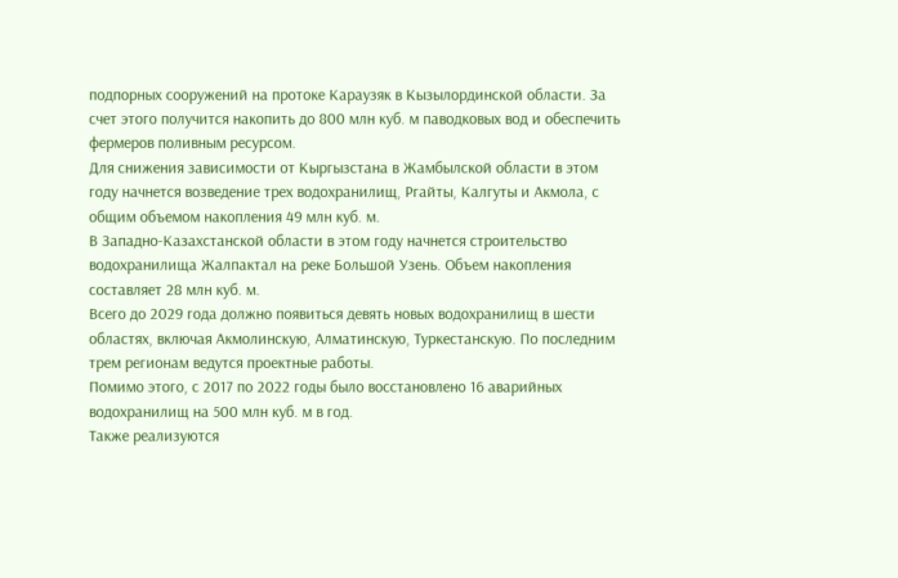подпорных сооружений на протоке Караузяк в Кызылординской области. За счет этого получится накопить до 800 млн куб. м паводковых вод и обеспечить фермеров поливным ресурсом.
Для снижения зависимости от Кыргызстана в Жамбылской области в этом году начнется возведение трех водохранилищ, Ргайты, Калгуты и Акмола, с общим объемом накопления 49 млн куб. м.
В Западно-Казахстанской области в этом году начнется строительство водохранилища Жалпактал на реке Большой Узень. Объем накопления составляет 28 млн куб. м.
Всего до 2029 года должно появиться девять новых водохранилищ в шести областях, включая Акмолинскую, Алматинскую, Туркестанскую. По последним трем регионам ведутся проектные работы.
Помимо этого, с 2017 по 2022 годы было восстановлено 16 аварийных водохранилищ на 500 млн куб. м в год.
Также реализуются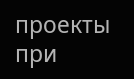проекты при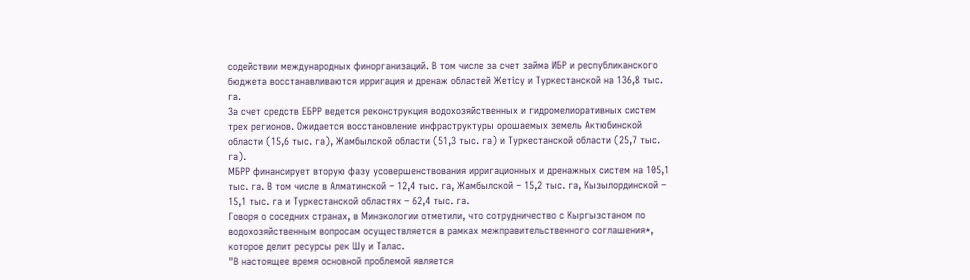содействии международных финорганизаций. В том числе за счет займа ИБР и республиканского бюджета восстанавливаются ирригация и дренаж областей Жетісу и Туркестанской на 136,8 тыс. га.
За счет средств ЕБРР ведется реконструкция водохозяйственных и гидромелиоративных систем трех регионов. Ожидается восстановление инфраструктуры орошаемых земель Актюбинской области (15,6 тыс. га), Жамбылской области (51,3 тыс. га) и Туркестанской области (25,7 тыс. га).
МБРР финансирует вторую фазу усовершенствования ирригационных и дренажных систем на 105,1 тыс. га. В том числе в Алматинской – 12,4 тыс. га, Жамбылской – 15,2 тыс. га, Кызылординской – 15,1 тыс. га и Туркестанской областях – 62,4 тыс. га.
Говоря о соседних странах, в Минэкологии отметили, что сотрудничество с Кыргызстаном по водохозяйственным вопросам осуществляется в рамках межправительственного соглашения*, которое делит ресурсы рек Шу и Талас.
"В настоящее время основной проблемой является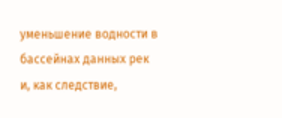уменьшение водности в бассейнах данных рек и, как следствие,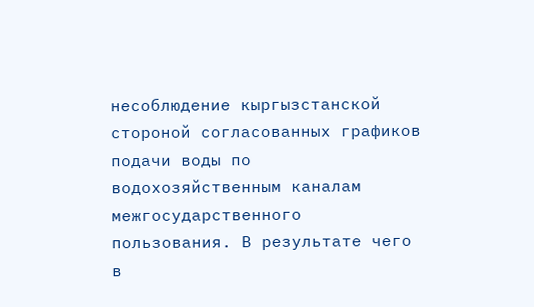несоблюдение кыргызстанской стороной согласованных графиков подачи воды по водохозяйственным каналам межгосударственного пользования. В результате чего в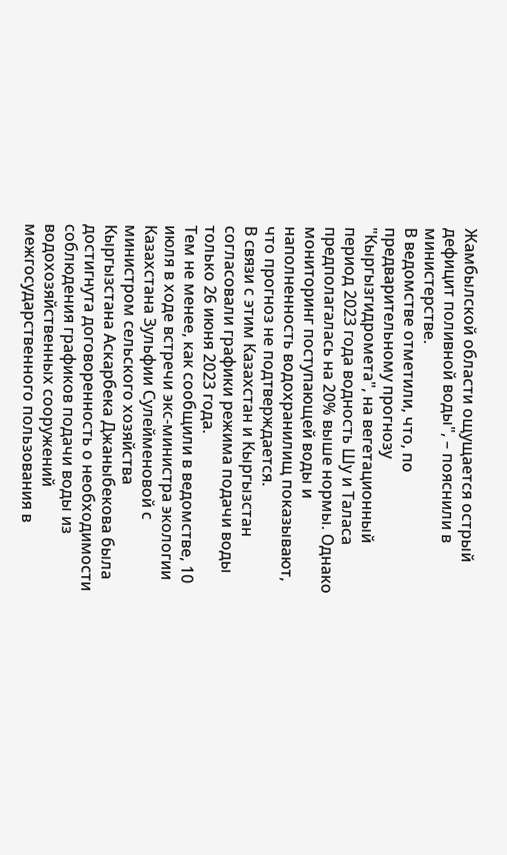Жамбылской области ощущается острый дефицит поливной воды", – пояснили в министерстве.
В ведомстве отметили, что, по предварительному прогнозу "Кыргызгидромета", на вегетационный период 2023 года водность Шу и Таласа предполагалась на 20% выше нормы. Однако мониторинг поступающей воды и наполненность водохранилищ показывают, что прогноз не подтверждается.
В связи с этим Казахстан и Кыргызстан согласовали графики режима подачи воды только 26 июня 2023 года.
Тем не менее, как сообщили в ведомстве, 10 июля в ходе встречи экс-министра экологии Казахстана Зульфии Сулейменовой с министром сельского хозяйства Кыргызстана Аскарбека Джаныбекова была достигнута договоренность о необходимости соблюдения графиков подачи воды из водохозяйственных сооружений межгосударственного пользования в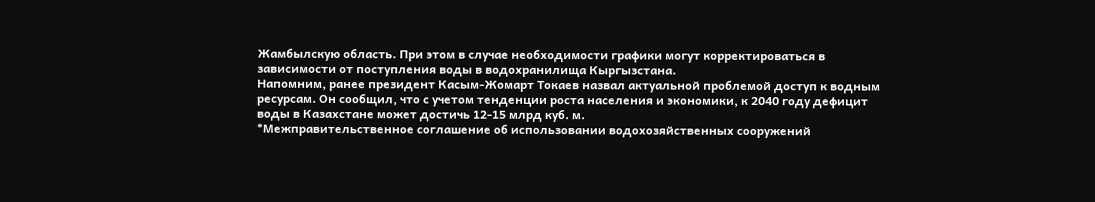Жамбылскую область. При этом в случае необходимости графики могут корректироваться в зависимости от поступления воды в водохранилища Кыргызстана.
Напомним, ранее президент Касым-Жомарт Токаев назвал актуальной проблемой доступ к водным ресурсам. Он сообщил, что с учетом тенденции роста населения и экономики, к 2040 году дефицит воды в Казахстане может достичь 12-15 млрд куб. м.
*Межправительственное соглашение об использовании водохозяйственных сооружений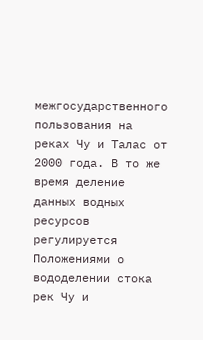межгосударственного пользования на реках Чу и Талас от 2000 года. В то же время деление данных водных ресурсов регулируется Положениями о вододелении стока рек Чу и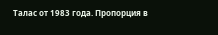Талас от 1983 года. Пропорция в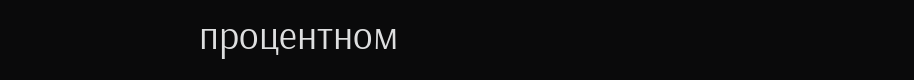процентном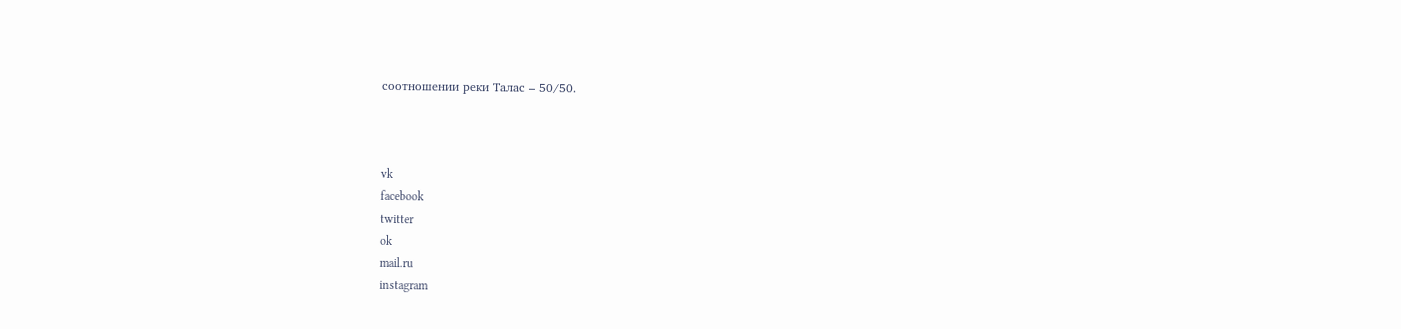соотношении реки Талас – 50/50.



vk
facebook
twitter
ok
mail.ru
instagram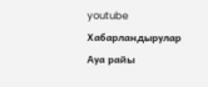youtube
Хабарландырулар
Ауа райы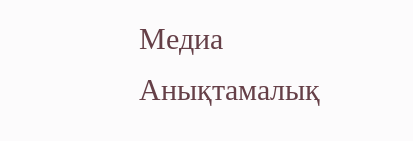Медиа
Анықтамалық